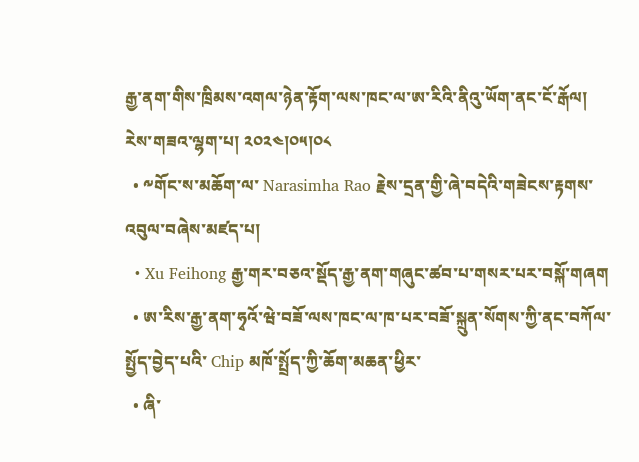རྒྱ་ནག་གིས་ཁྲིམས་འགལ་ཉེན་རྟོག་ལས་ཁང་ལ་ཨ་རིའི་ནིའུ་ཡོག་ནང་ངོ་རྒོལ།
རེས་གཟའ་ལྷག་པ། ༢༠༢༤།༠༥།༠༨
  • ༸གོང་ས་མཆོག་ལ་ Narasimha Rao རྗེས་དྲན་གྱི་ཞེ་བདེའི་གཟེངས་རྟགས་འབུལ་བཞེས་མཛད་པ།
  • Xu Feihong རྒྱ་གར་བཅའ་སྡོད་རྒྱ་ནག་གཞུང་ཚབ་པ་གསར་པར་བསྐོ་གཞག
  • ཨ་རིས་རྒྱ་ནག་ཧྭའོ་ཝེ་བཟོ་ལས་ཁང་ལ་ཁ་པར་བཟོ་སྐྲུན་སོགས་ཀྱི་ནང་བཀོལ་སྤྱོད་བྱེད་པའི་ Chip མཁོ་སྤྲོད་ཀྱི་ཆོག་མཆན་ཕྱིར་
  • ཞི་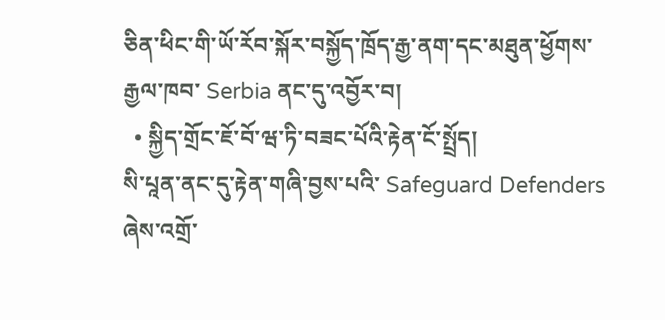ཅིན་ཕིང་གི་ཡོ་རོབ་སྐོར་བསྐྱོད་ཁྲོད་རྒྱ་ནག་དང་མཐུན་ཕྱོགས་རྒྱལ་ཁབ་ Serbia ནང་དུ་འབྱོར་བ།
  • སྐྱིད་གྲོང་ཇོ་བོ་ཝ་ཏི་བཟང་པོའི་རྟེན་ངོ་སྤྲོད།
སི་པཱན་ནང་དུ་རྟེན་གཞི་བྱས་པའི་ Safeguard Defenders ཞེས་འགྲོ་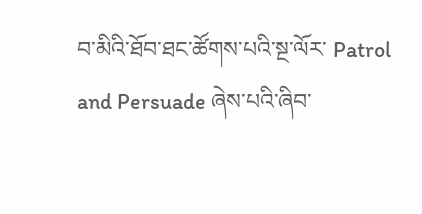བ་མིའི་ཐོབ་ཐང་ཚོགས་པའི་སྔ་ལོར་ Patrol and Persuade ཞེས་པའི་ཞིབ་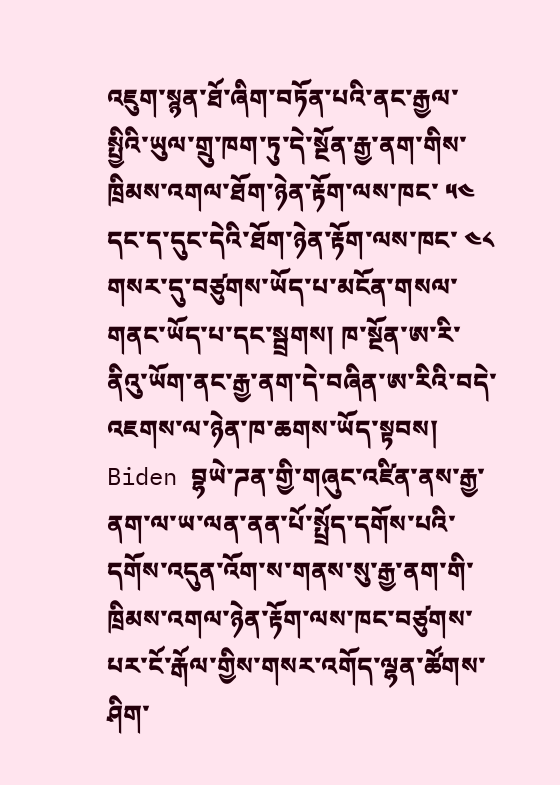འཇུག་སྙན་ཐོ་ཞིག་བཏོན་པའི་ནང་རྒྱལ་སྤྱིའི་ཡུལ་གྲུ་ཁག་ཏུ་དེ་སྔོན་རྒྱ་ནག་གིས་ཁྲིམས་འགལ་ཐོག་ཉེན་རྟོག་ལས་ཁང་ ༥༤ དང་ད་དུང་དེའི་ཐོག་ཉེན་རྟོག་ལས་ཁང་ ༤༨ གསར་དུ་བཙུགས་ཡོད་པ་མངོན་གསལ་གནང་ཡོད་པ་དང་སྦྲགས། ཁ་སྔོན་ཨ་རི་ནིའུ་ཡོག་ནང་རྒྱ་ནག་དེ་བཞིན་ཨ་རིའི་བདེ་འཇགས་ལ་ཉེན་ཁ་ཆགས་ཡོད་སྟབས། Biden བྷཡེ་ཌན་གྱི་གཞུང་འཛིན་ནས་རྒྱ་ནག་ལ་ཡ་ལན་ནན་པོ་སྤྲོད་དགོས་པའི་དགོས་འདུན་འོག་ས་གནས་སུ་རྒྱ་ནག་གི་ཁྲིམས་འགལ་ཉེན་རྟོག་ལས་ཁང་བཙུགས་པར་ངོ་རྒོལ་གྱིས་གསར་འགོད་ལྷན་ཚོགས་ཤིག་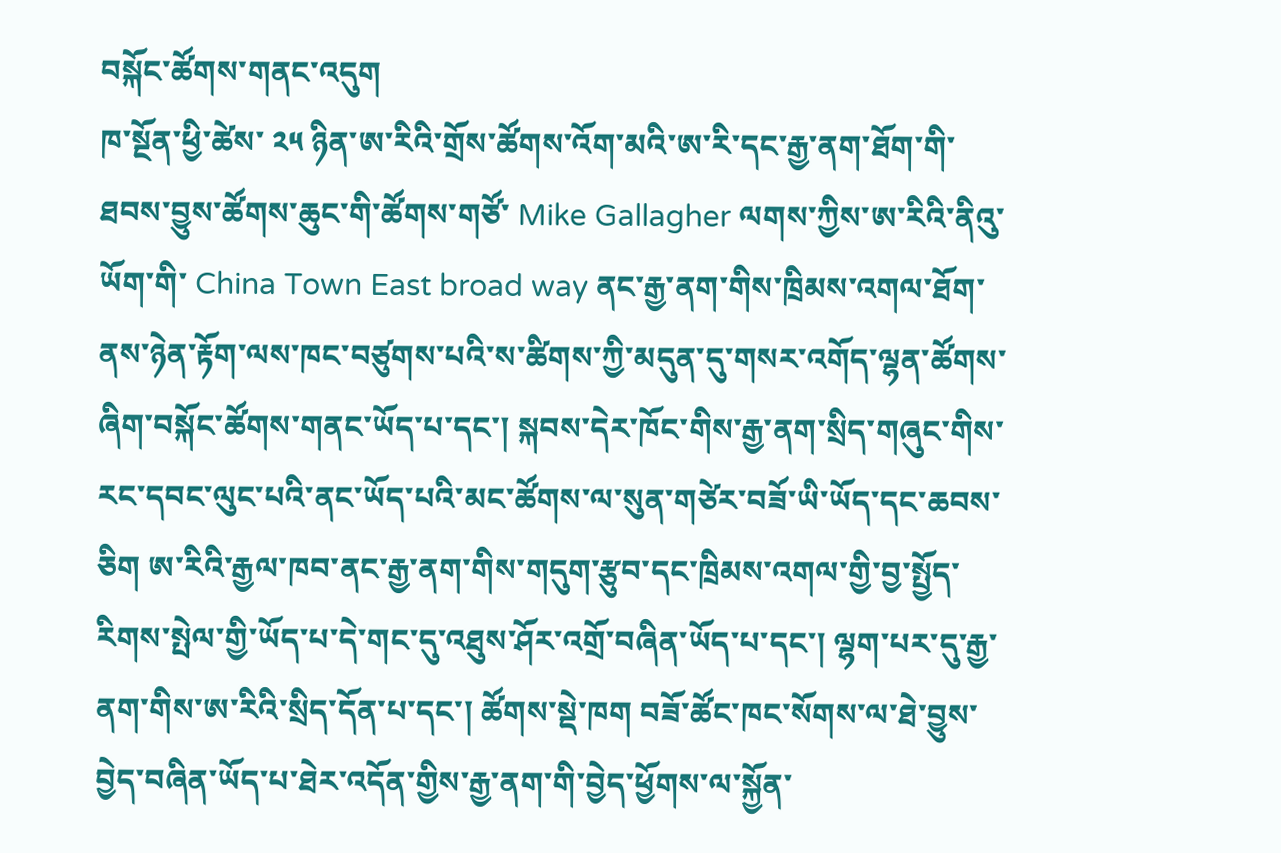བསྐོང་ཚོགས་གནང་འདུག
ཁ་སྔོན་ཕྱི་ཚེས་ ༢༥ ཉིན་ཨ་རིའི་གྲོས་ཚོགས་འོག་མའི་ཨ་རི་དང་རྒྱ་ནག་ཐོག་གི་ཐབས་བྱུས་ཚོགས་ཆུང་གི་ཚོགས་གཙོ་ Mike Gallagher ལགས་ཀྱིས་ཨ་རིའི་ནིའུ་ཡོག་གི་ China Town East broad way ནང་རྒྱ་ནག་གིས་ཁྲིམས་འགལ་ཐོག་ནས་ཉེན་རྟོག་ལས་ཁང་བཙུགས་པའི་ས་ཚིགས་ཀྱི་མདུན་དུ་གསར་འགོད་ལྷན་ཚོགས་ཞིག་བསྐོང་ཚོགས་གནང་ཡོད་པ་དང་། སྐབས་དེར་ཁོང་གིས་རྒྱ་ནག་སྲིད་གཞུང་གིས་རང་དབང་ལུང་པའི་ནང་ཡོད་པའི་མང་ཚོགས་ལ་སུན་གཙེར་བཟོ་ཡི་ཡོད་དང་ཆབས་ཅིག ཨ་རིའི་རྒྱལ་ཁབ་ནང་རྒྱ་ནག་གིས་གདུག་རྩུབ་དང་ཁྲིམས་འགལ་གྱི་བྱ་སྤྱོད་རིགས་སྤེལ་གྱི་ཡོད་པ་དེ་གང་དུ་འཐུས་ཤོར་འགྲོ་བཞིན་ཡོད་པ་དང་། ལྷག་པར་དུ་རྒྱ་ནག་གིས་ཨ་རིའི་སྲིད་དོན་པ་དང་། ཚོགས་སྡེ་ཁག བཟོ་ཚོང་ཁང་སོགས་ལ་ཐེ་བྱུས་བྱེད་བཞིན་ཡོད་པ་ཐེར་འདོན་གྱིས་རྒྱ་ནག་གི་བྱེད་ཕྱོགས་ལ་སྐྱོན་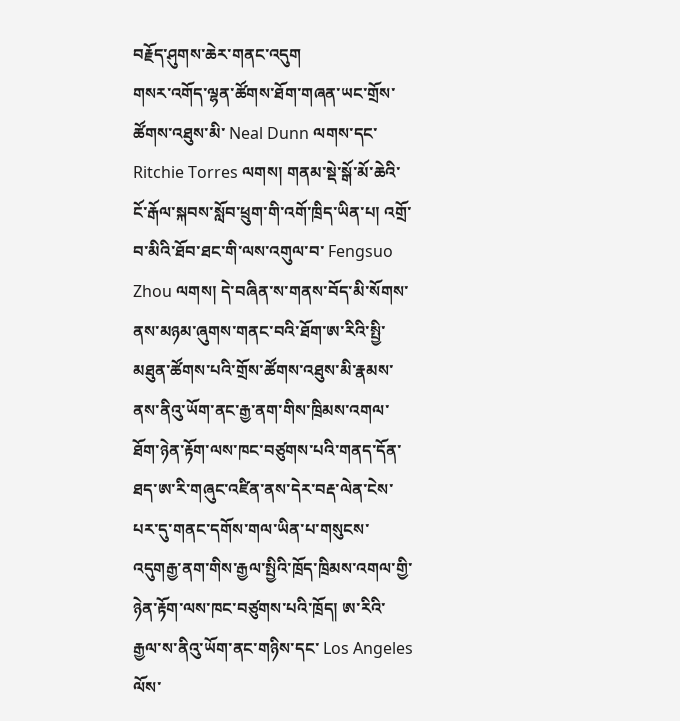བརྗོད་ཤུགས་ཆེར་གནང་འདུག
གསར་འགོད་ལྷན་ཚོགས་ཐོག་གཞན་ཡང་གྲོས་ཚོགས་འཐུས་མི་ Neal Dunn ལགས་དང་ Ritchie Torres ལགས། གནམ་སྡེ་སྒོ་མོ་ཆེའི་ངོ་རྒོལ་སྐབས་སློབ་ཕྲུག་གི་འགོ་ཁྲིད་ཡིན་པ། འགྲོ་བ་མིའི་ཐོབ་ཐང་གི་ལས་འགུལ་བ་ Fengsuo Zhou ལགས། དེ་བཞིན་ས་གནས་བོད་མི་སོགས་ནས་མཉམ་ཞུགས་གནང་བའི་ཐོག་ཨ་རིའི་སྤྱི་མཐུན་ཚོགས་པའི་གྲོས་ཚོགས་འཐུས་མི་རྣམས་ནས་ནིའུ་ཡོག་ནང་རྒྱ་ནག་གིས་ཁྲིམས་འགལ་ཐོག་ཉེན་རྟོག་ལས་ཁང་བཙུགས་པའི་གནད་དོན་ཐད་ཨ་རི་གཞུང་འཛིན་ནས་དེར་བརྡ་ལེན་ངེས་པར་དུ་གནང་དགོས་གལ་ཡིན་པ་གསུངས་འདུགརྒྱ་ནག་གིས་རྒྱལ་སྤྱིའི་ཁྲོད་ཁྲིམས་འགལ་གྱི་ཉེན་རྟོག་ལས་ཁང་བཙུགས་པའི་ཁྲོད། ཨ་རིའི་རྒྱལ་ས་ནིའུ་ཡོག་ནང་གཉིས་དང་ Los Angeles ལོས་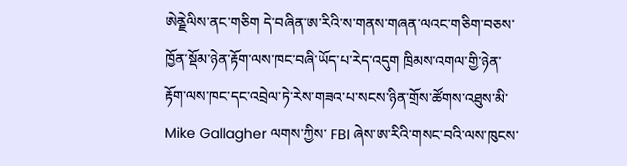ཨེནྗེལིས་ནང་གཅིག དེ་བཞིན་ཨ་རིའི་ས་གནས་གཞན་ལའང་གཅིག་བཅས་ཁྱོན་སྡོམ་ཉེན་རྟོག་ལས་ཁང་བཞི་ཡོད་པ་རེད་འདུག ཁྲིམས་འགལ་གྱི་ཉེན་རྟོག་ལས་ཁང་དང་འབྲེལ་ཏེ་རེས་གཟའ་པ་སངས་ཉིན་གྲོས་ཚོགས་འཐུས་མི་ Mike Gallagher ལགས་ཀྱིས་ FBI ཞེས་ཨ་རིའི་གསང་བའི་ལས་ཁུངས་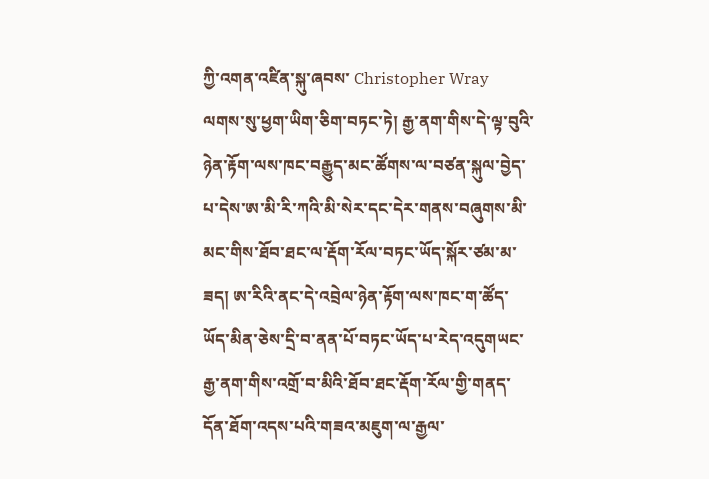ཀྱི་འགན་འཛིན་སྐུ་ཞབས་ Christopher Wray ལགས་སུ་ཕྱག་ཡིག་ཅིག་བཏང་ཏེ། རྒྱ་ནག་གིས་དེ་ལྟ་བུའི་ཉེན་རྟོག་ལས་ཁང་བརྒྱུད་མང་ཚོགས་ལ་བཙན་སྐུལ་བྱེད་པ་དེས་ཨ་མི་རི་ཀའི་མི་སེར་དང་དེར་གནས་བཞུགས་མི་མང་གིས་ཐོབ་ཐང་ལ་རྡོག་རོལ་བཏང་ཡོད་སྐོར་ཙམ་མ་ཟད། ཨ་རིའི་ནང་དེ་འབྲེལ་ཉེན་རྟོག་ལས་ཁང་ག་ཚོད་ཡོད་མིན་ཅེས་དྲི་བ་ནན་པོ་བཏང་ཡོད་པ་རེད་འདུགཡང་རྒྱ་ནག་གིས་འགྲོ་བ་མིའི་ཐོབ་ཐང་རྡོག་རོལ་གྱི་གནད་དོན་ཐོག་འདས་པའི་གཟའ་མཇུག་ལ་རྒྱལ་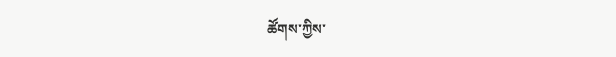ཚོགས་ཀྱིས་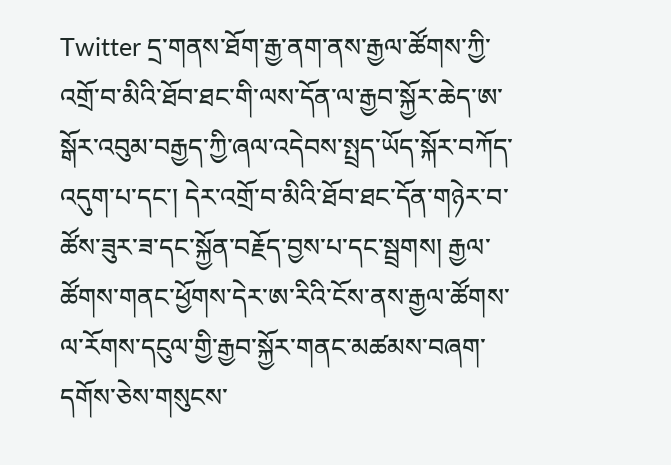Twitter དྲ་གནས་ཐོག་རྒྱ་ནག་ནས་རྒྱལ་ཚོགས་ཀྱི་འགྲོ་བ་མིའི་ཐོབ་ཐང་གི་ལས་དོན་ལ་རྒྱབ་སྐྱོར་ཆེད་ཨ་སྒོར་འབུམ་བརྒྱད་ཀྱི་ཞལ་འདེབས་སྤྲད་ཡོད་སྐོར་བཀོད་འདུག་པ་དང་། དེར་འགྲོ་བ་མིའི་ཐོབ་ཐང་དོན་གཉེར་བ་ཚོས་ཟུར་ཟ་དང་སྐྱོན་བརྗོད་བྱས་པ་དང་སྦྲགས། རྒྱལ་ཚོགས་གནང་ཕྱོགས་དེར་ཨ་རིའི་ངོས་ནས་རྒྱལ་ཚོགས་ལ་རོགས་དངུལ་གྱི་རྒྱབ་སྐྱོར་གནང་མཚམས་བཞག་དགོས་ཅེས་གསུངས་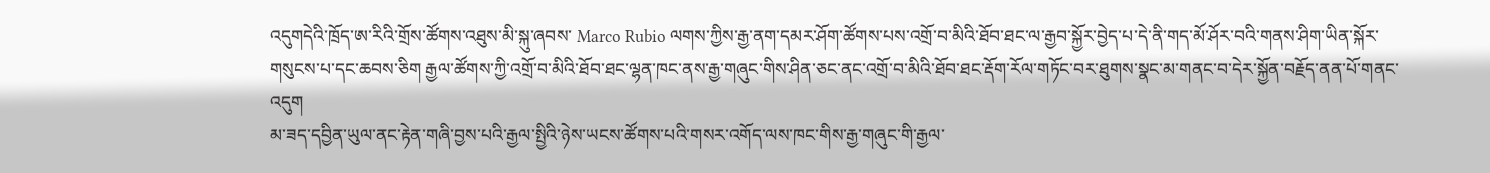འདུགདེའི་ཁྲོད་ཨ་རིའི་གྲོས་ཚོགས་འཐུས་མི་སྐུ་ཞབས་ Marco Rubio ལགས་ཀྱིས་རྒྱ་ནག་དམར་ཤོག་ཚོགས་པས་འགྲོ་བ་མིའི་ཐོབ་ཐང་ལ་རྒྱབ་སྐྱོར་བྱེད་པ་དེ་ནི་གད་མོ་ཤོར་བའི་གནས་ཤིག་ཡིན་སྐོར་གསུངས་པ་དང་ཆབས་ཅིག རྒྱལ་ཚོགས་ཀྱི་འགྲོ་བ་མིའི་ཐོབ་ཐང་ལྷན་ཁང་ནས་རྒྱ་གཞུང་གིས་ཤིན་ཅང་ནང་འགྲོ་བ་མིའི་ཐོབ་ཐང་རྡོག་རོལ་གཏོང་བར་ཐུགས་སྣང་མ་གནང་བ་དེར་སྐྱོན་བརྗོད་ནན་པོ་གནང་འདུག
མ་ཟད་དབྱིན་ཡུལ་ནང་རྟེན་གཞི་བྱས་པའི་རྒྱལ་སྤྱིའི་ཉེས་ཡངས་ཚོགས་པའི་གསར་འགོད་ལས་ཁང་གིས་རྒྱ་གཞུང་གི་རྒྱལ་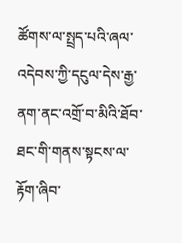ཚོགས་ལ་སྤྲད་པའི་ཞལ་འདེབས་ཀྱི་དངུལ་དེས་རྒྱ་ནག་ནང་འགྲོ་བ་མིའི་ཐོབ་ཐང་གི་གནས་སྟངས་ལ་རྟོག་ཞིབ་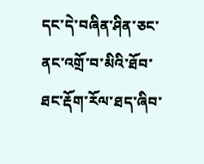དང་དེ་བཞིན་ཤིན་ཅང་ནང་འགྲོ་བ་མིའི་ཐོབ་ཐང་རྡོག་རོལ་ཐད་ཞིབ་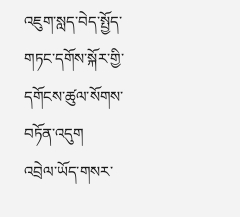འཇུག་སླད་བེད་སྤྱོད་གཏང་དགོས་སྐོར་གྱི་དགོངས་ཚུལ་སོགས་བཏོན་འདུག
འབྲེལ་ཡོད་གསར་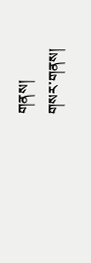གནས།
གསར་གནས།